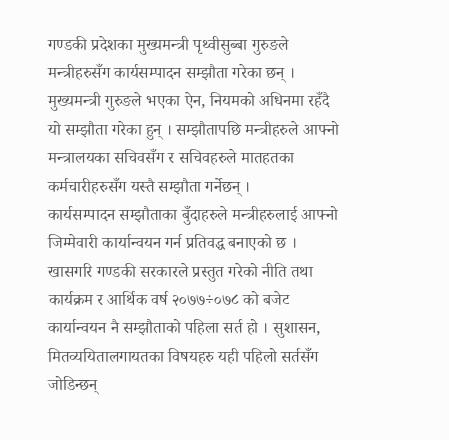गण्डकी प्रदेशका मुख्यमन्त्री पृथ्वीसुब्बा गुरुङले मन्त्रीहरुसँग कार्यसम्पादन सम्झौता गरेका छन् । मुख्यमन्त्री गुरुङले भएका ऐन, नियमको अधिनमा रहँदै यो सम्झौता गरेका हुन् । सम्झौतापछि मन्त्रीहरुले आफ्नो मन्त्रालयका सचिवसँग र सचिवहरुले मातहतका कर्मचारीहरुसँग यस्तै सम्झौता गर्नेछन् ।
कार्यसम्पादन सम्झौताका बुँदाहरुले मन्त्रीहरुलाई आफ्नो जिम्मेवारी कार्यान्वयन गर्न प्रतिवद्ध बनाएको छ । खासगरि गण्डकी सरकारले प्रस्तुत गरेको नीति तथा कार्यक्रम र आर्थिक वर्ष २०७७÷०७८ को बजेट कार्यान्वयन नै सम्झौताको पहिला सर्त हो । सुशासन, मितव्ययितालगायतका विषयहरु यही पहिलो सर्तसँग जोडिन्छन्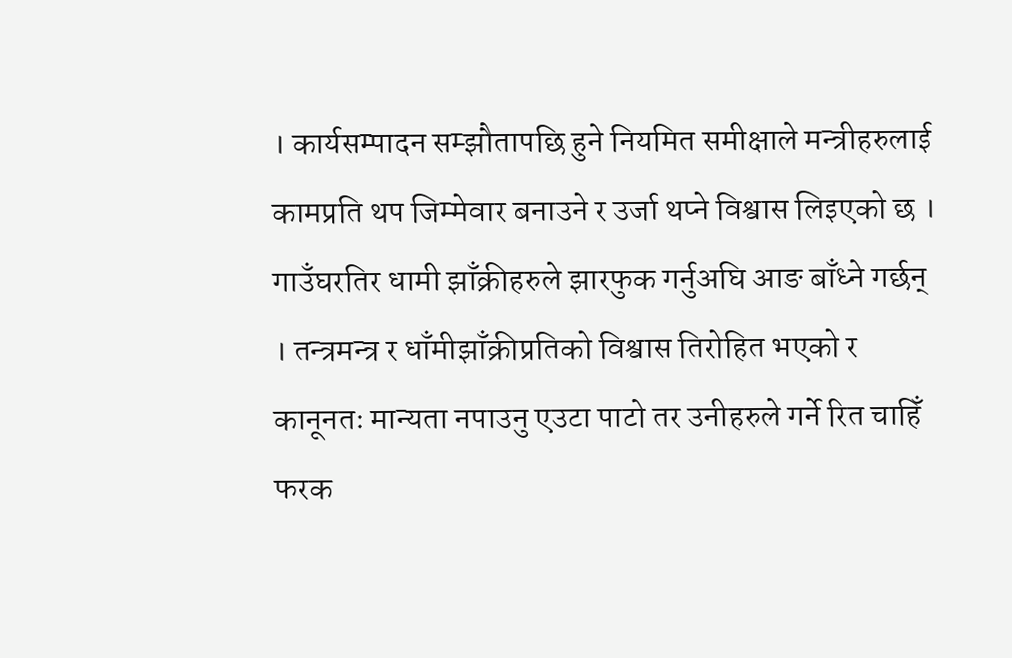। कार्यसम्पादन सम्झौतापछि हुने नियमित समीक्षाले मन्त्रीहरुलाई कामप्रति थप जिम्मेवार बनाउने र उर्जा थप्ने विश्वास लिइएको छ ।
गाउँघरतिर धामी झाँक्रीहरुले झारफुक गर्नुअघि आङ बाँध्ने गर्छन् । तन्त्रमन्त्र र धाँमीझाँक्रीप्रतिको विश्वास तिरोहित भएको र कानूनतः मान्यता नपाउनु एउटा पाटो तर उनीहरुले गर्ने रित चाहिँ फरक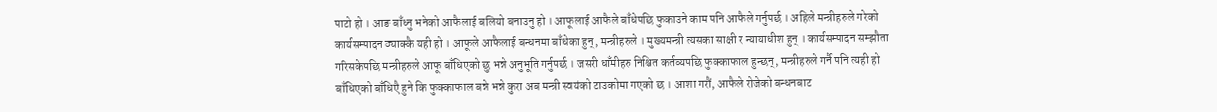पाटो हो । आङ बाँध्नु भनेको आफैलाई बलियो बनाउनु हो । आफूलाई आफैले बाँधेपछि फुकाउने काम पनि आफैले गर्नुपर्छ । अहिले मन्त्रीहरुले गरेको कार्यसम्पादन ठ्याक्कै यही हो । आफूले आफैलाई बन्धनमा बाँधेका हुन्, मन्त्रीहरुले । मुख्यमन्त्री त्यसका साक्षी र न्यायाधीश हुन् । कार्यसम्पादन सम्झौता गरिसकेपछि मन्त्रीहरुले आफू बाँधिएको छु भन्ने अनुभूति गर्नुपर्छ । जसरी धाँमीहरु निश्चित कर्तव्यपछि फुक्काफाल हुन्छन्, मन्त्रीहरुले गर्नै पनि त्यही हो बाँधिएको बाँधिएै हुने कि फुक्काफाल बन्ने भन्ने कुरा अब मन्त्री स्वयंको टाउकोमा गएको छ । आशा गरौं, आफैले रोजेको बन्धनबाट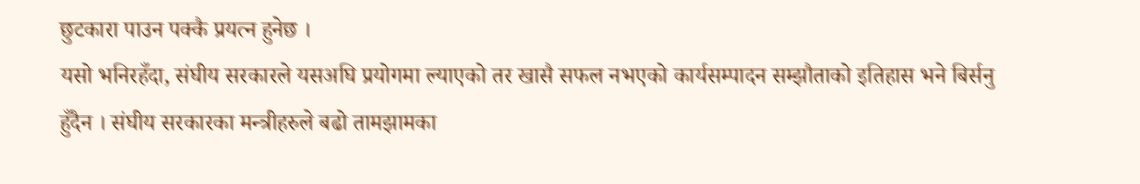छुटकारा पाउन पक्कै प्रयत्न हुनेछ ।
यसो भनिरहँदा, संघीय सरकारले यसअघि प्रयोगमा ल्याएको तर खासै सफल नभएको कार्यसम्पादन सम्झौताको इतिहास भने बिर्सनु हुँदैन । संघीय सरकारका मन्त्रीहरुले बढो तामझामका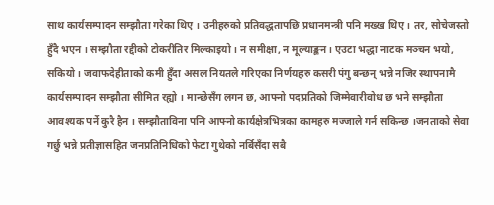साथ कार्यसम्पादन सम्झौता गरेका थिए । उनीहरुको प्रतिवद्धतापछि प्रधानमन्त्री पनि मख्ख थिए । तर, सोचेजस्तो हुँदै भएन । सम्झौता रद्दीको टोकरीतिर मिल्काइयो । न समीक्षा, न मूल्याङ्कन । एउटा भद्धा नाटक मञ्चन भयो, सकियो । जवाफदेहीताको कमी हुँदा असल नियतले गरिएका निर्णयहरु कसरी पंगु बन्छन् भन्ने नजिर स्थापनामै कार्यसम्पादन सम्झौता सीमित रह्यो । मान्छेसँग लगन छ, आफ्नो पदप्रतिको जिम्मेवारीवोध छ भने सम्झौता आवश्यक पर्ने कुरै हैन । सम्झौताविना पनि आफ्नो कार्यक्षेत्रभित्रका कामहरु मज्जाले गर्न सकिन्छ ।जनताको सेवा गर्छु भन्ने प्रतीज्ञासहित जनप्रतिनिधिको फेटा गुथेको नर्बिसँदा सबै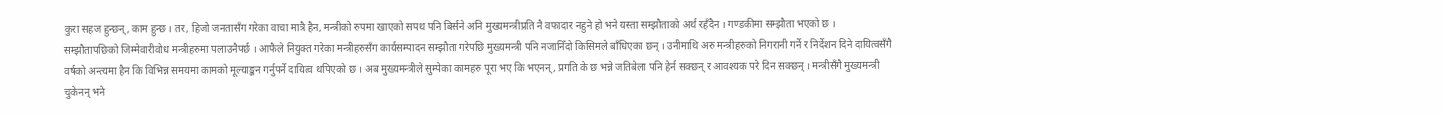कुरा सहज हुन्छन्, काम हुन्छ । तर, हिजो जनतासँग गरेका वाचा मात्रै हैन, मन्त्रीको रुपमा खाएको सपथ पनि बिर्सने अनि मुख्यमन्त्रीप्रति नै वफादार नहुने हो भने यस्ता सम्झौताको अर्थ रहँदैन । गण्डकीमा सम्झौता भएको छ । सम्झौतापछिको जिम्मेवारीवोध मन्त्रीहरुमा पलाउनैपर्छ । आफैले नियुक्त गरेका मन्त्रीहरुसँग कार्यसम्पादन सम्झौता गरेपछि मुख्यमन्त्री पनि नजानिँदो किसिमले बाँधिएका छन् । उनीमाथि अरु मन्त्रीहरुको निगरानी गर्ने र निर्देशन दिने दायित्वसँगै वर्षको अन्त्यमा हैन कि विभिन्न समयमा कामको मूल्याङ्कन गर्नुपर्ने दायित्व थपिएको छ । अब मुख्यमन्त्रीले सुम्पेका कामहरु पूरा भए कि भएनन्, प्रगति के छ भन्ने जतिबेला पनि हेर्न सक्छन् र आवश्यक परे दिन सक्छन् । मन्त्रीसँगै मुख्यमन्त्री चुकेनन् भने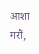आशा गरौं,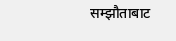सम्झौताबाट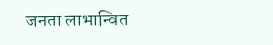जनता लाभान्वित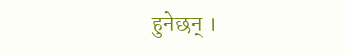हुनेछन् ।